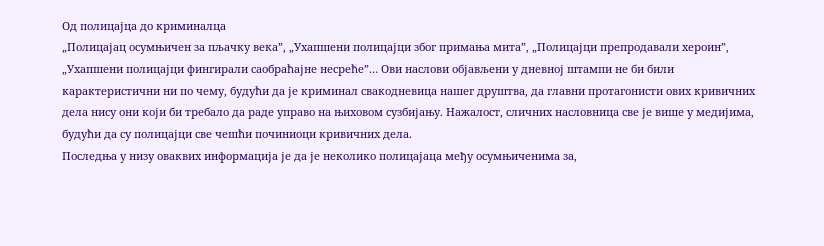Од полицајца до криминалца
„Полицајац осумњичен за пљачку века”, „Ухапшени полицајци због примања мита”, „Полицајци препродавали хероин”, „Ухапшени полицајци фингирали саобраћајне несреће”… Ови наслови објављени у дневној штампи не би били карактеристични ни по чему, будући да је криминал свакодневица нашег друштва, да главни протагонисти ових кривичних дела нису они који би требало да раде управо на њиховом сузбијању. Нажалост, сличних насловница све је више у медијима, будући да су полицајци све чешћи починиоци кривичних дела.
Последња у низу оваквих информација је да је неколико полицајаца међу осумњиченима за,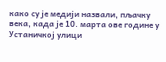како су је медији назвали, пљачку века, када је 10. марта ове године у Устаничкој улици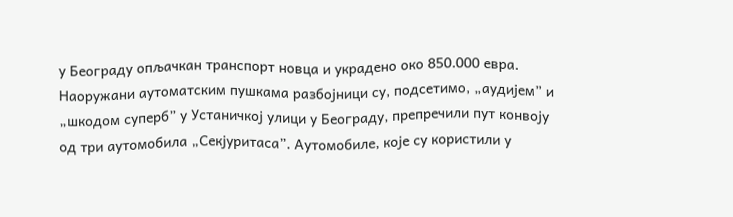у Београду опљачкан транспорт новца и украдено око 850.000 евра.
Наоружани аутоматским пушкама разбојници су, подсетимо, „аудијем” и „шкодом суперб” у Устаничкој улици у Београду, препречили пут конвоју од три аутомобила „Секјуритаса”. Аутомобиле, које су користили у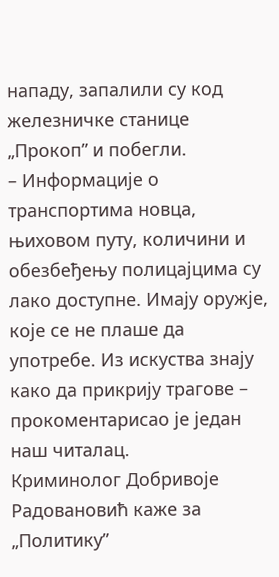нападу, запалили су код железничке станице „Прокоп” и побегли.
– Информације о транспортима новца, њиховом путу, количини и обезбеђењу полицајцима су лако доступне. Имају оружје, које се не плаше да употребе. Из искуства знају како да прикрију трагове – прокоментарисао је један наш читалац.
Криминолог Добривоје Радовановић каже за „Политику”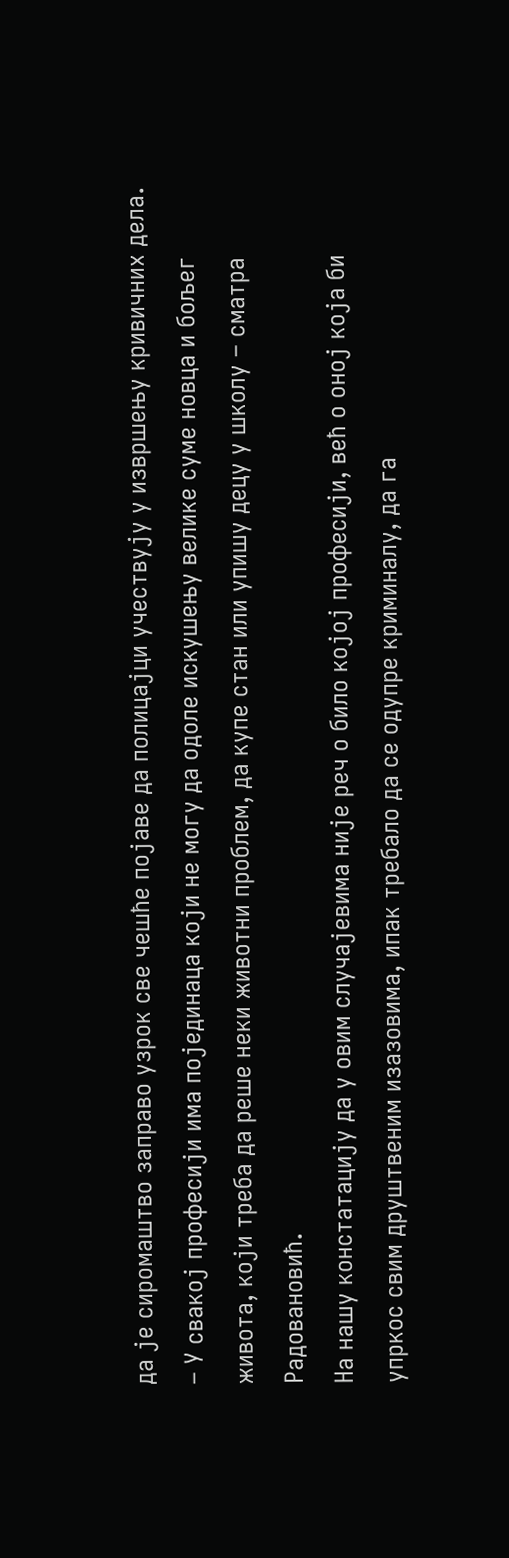да је сиромаштво заправо узрок све чешће појаве да полицајци учествују у извршењу кривичних дела.
– У свакој професији има појединаца који не могу да одоле искушењу велике суме новца и бољег живота, који треба да реше неки животни проблем, да купе стан или упишу децу у школу – сматра Радовановић.
На нашу констатацију да у овим случајевима није реч о било којој професији, већ о оној која би упркос свим друштвеним изазовима, ипак требало да се одупре криминалу, да га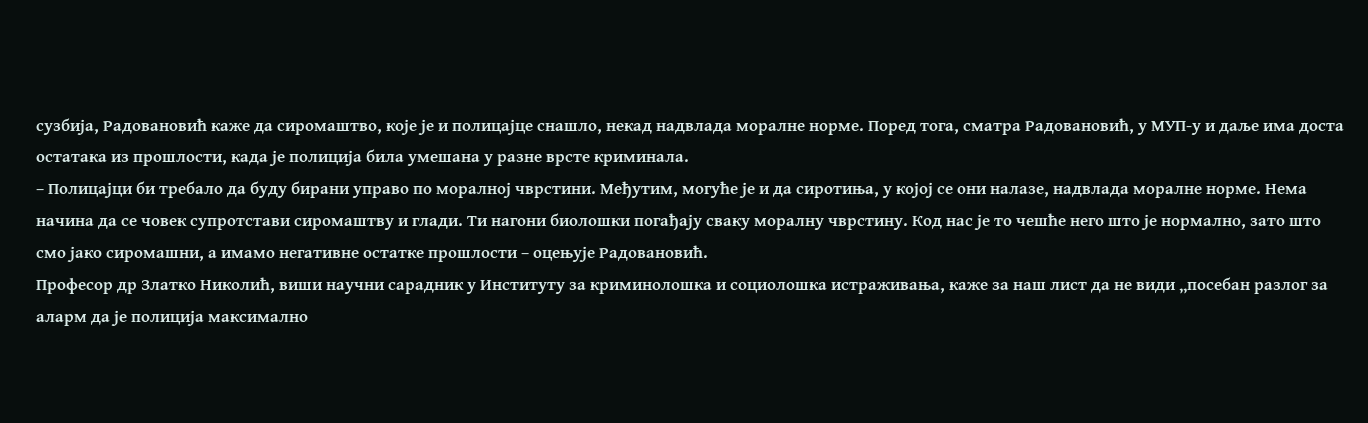сузбија, Радовановић каже да сиромаштво, које је и полицајце снашло, некад надвлада моралне норме. Поред тога, сматра Радовановић, у МУП-у и даље има доста остатака из прошлости, када је полиција била умешана у разне врсте криминала.
– Полицајци би требало да буду бирани управо по моралној чврстини. Међутим, могуће је и да сиротиња, у којој се они налазе, надвлада моралне норме. Нема начина да се човек супротстави сиромаштву и глади. Ти нагони биолошки погађају сваку моралну чврстину. Код нас је то чешће него што је нормално, зато што смо јако сиромашни, а имамо негативне остатке прошлости – оцењује Радовановић.
Професор др Златко Николић, виши научни сарадник у Институту за криминолошка и социолошка истраживања, каже за наш лист да не види „посебан разлог за аларм да је полиција максимално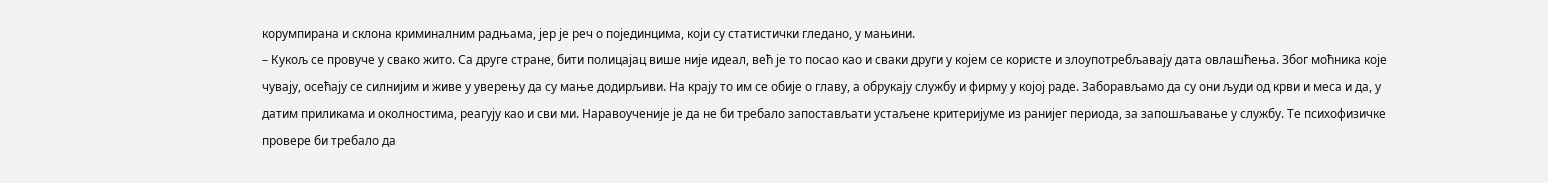корумпирана и склона криминалним радњама, јер је реч о појединцима, који су статистички гледано, у мањини.
– Кукољ се провуче у свако жито. Са друге стране, бити полицајац више није идеал, већ је то посао као и сваки други у којем се користе и злоупотребљавају дата овлашћења. Због моћника које чувају, осећају се силнијим и живе у уверењу да су мање додирљиви. На крају то им се обије о главу, а обрукају службу и фирму у којој раде. Заборављамо да су они људи од крви и меса и да, у датим приликама и околностима, реагују као и сви ми. Наравоученије је да не би требало запостављати устаљене критеријуме из ранијег периода, за запошљавање у службу. Те психофизичке провере би требало да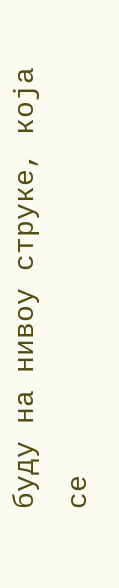буду на нивоу струке, која се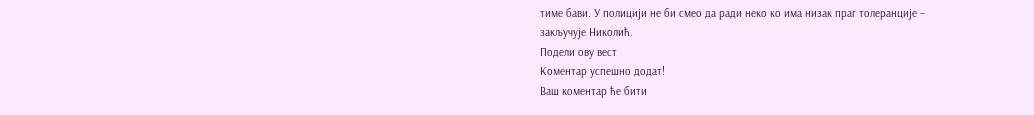тиме бави. У полицији не би смео да ради неко ко има низак праг толеранције – закључује Николић.
Подели ову вест
Комeнтар успeшно додат!
Ваш комeнтар ћe бити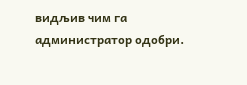видљив чим га администратор одобри.